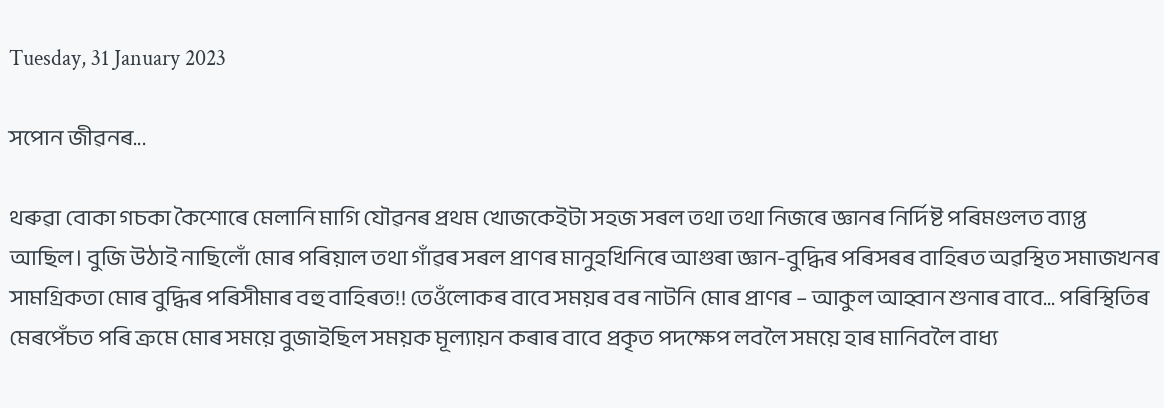Tuesday, 31 January 2023

সপোন জীৱনৰ...

থৰুৱা বোকা গচকা কৈশোৰে মেলানি মাগি যৌৱনৰ প্রথম খোজকেইটা সহজ সৰল তথা তথা নিজৰে জ্ঞানৰ নির্দিষ্ট পৰিমণ্ডলত ব্যাপ্ত আছিল। বুজি উঠাই নাছিলোঁ মোৰ পৰিয়াল তথা গাঁৱৰ সৰল প্ৰাণৰ মানুহখিনিৰে আগুৰা জ্ঞান-বুদ্ধিৰ পৰিসৰৰ বাহিৰত অৱস্থিত সমাজখনৰ সামগ্ৰিকতা মোৰ বুদ্ধিৰ পৰিসীমাৰ বহু বাহিৰত!! তেওঁলোকৰ বাবে সময়ৰ বৰ নাটনি মোৰ প্রাণৰ – আকুল আহ্বান শুনাৰ বাবে... পৰিস্থিতিৰ মেৰপেঁচত পৰি ক্ৰমে মোৰ সময়ে বুজাইছিল সময়ক মূল্যায়ন কৰাৰ বাবে প্রকৃত পদক্ষেপ লবলৈ সময়ে হাৰ মানিবলৈ বাধ্য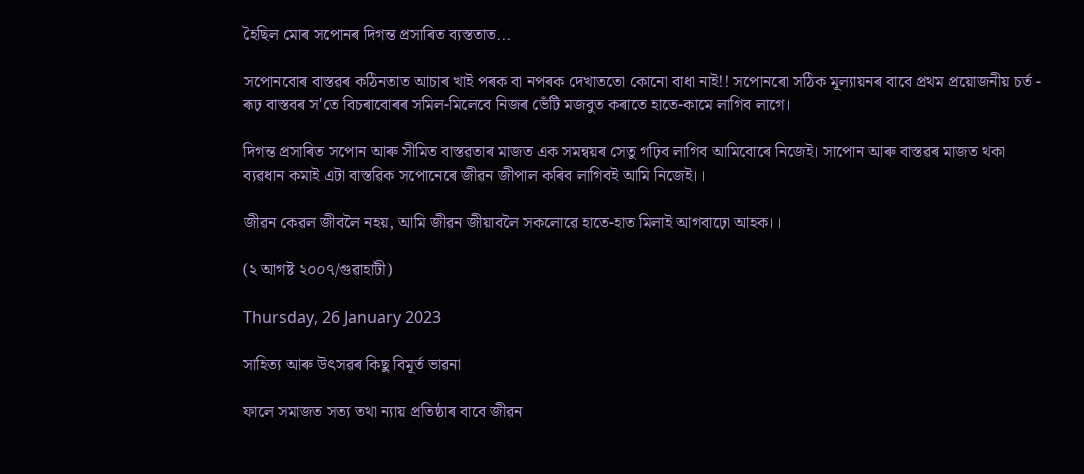হৈছিল মোৰ সপোনৰ দিগন্ত প্রসাৰিত ব্যস্ততাত...

সপোনবোৰ বাস্তৱৰ কঠিনতাত আচাৰ খাই পৰক বা নপৰক দেখাততো কোনো বাধা নাই!! সপোনৰো সঠিক মূল্যায়নৰ বাবে প্রথম প্রয়োজনীয় চর্ত - ৰূঢ় বাস্তবৰ স'তে বিচৰাবোৰৰ সমিল-মিলেবে নিজৰ ভেঁটি মজবুত কৰাতে হাতে-কামে লাগিব লাগে।

দিগন্ত প্রসাৰিত সপোন আৰু সীমিত বাস্তৱতাৰ মাজত এক সমন্বয়ৰ সেতু গঢ়িব লাগিব আমিবোৰে নিজেই। সাপোন আৰু বাস্তৱৰ মাজত থকা ব্যৱধান কমাই এটা বাস্তৱিক সপোনেৰে জীৱন জীপাল কৰিব লাগিবই আমি নিজেই।।

জীৱন কেৱল জীবলৈ নহয়, আমি জীৱন জীয়াবলৈ সকলোৱে হাতে-হাত মিলাই আগবাঢ়ো আহক।।

(২ আগষ্ট ২০০৭/গুৱাহাটী)

Thursday, 26 January 2023

সাহিত্য আৰু উৎসৱৰ কিছু বিমূৰ্ত ভাৱনা

ফালে সমাজত সত্য তথা ন্যায় প্ৰতিষ্ঠাৰ বাবে জীৱন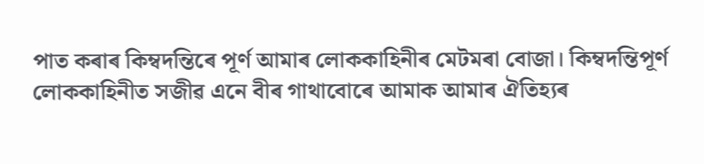পাত কৰাৰ কিম্বদন্তিৰে পূৰ্ণ আমাৰ লোককাহিনীৰ মেটমৰা বোজা। কিম্বদন্তিপূৰ্ণ লোককাহিনীত সজীৱ এনে বীৰ গাথাবোৰে আমাক আমাৰ ঐতিহ্যৰ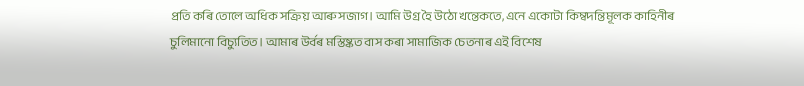প্ৰতি কৰি তোলে অধিক সক্ৰিয় আৰু সজাগ। আমি উগ্ৰ হৈ উঠো খন্তেকতে, এনে একোটা কিম্বদন্তিমূলক কাহিনীৰ চুলিমানো বিচ্যুতিত। আমাৰ উৰ্বৰ মস্তিষ্কত বাস কৰা সামাজিক চেতনাৰ এই বিশেষ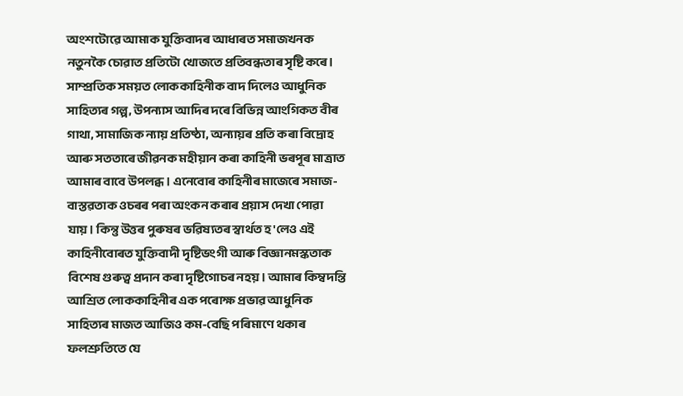অংশটোৱে আমাক যুক্তিবাদৰ আধাৰত সমাজখনক নতুনকৈ চোৱাত প্ৰতিটো খোজতে প্ৰতিবন্ধতাৰ সৃষ্টি কৰে। সাম্প্ৰতিক সময়ত লোককাহিনীক বাদ দিলেও আধুনিক সাহিত্যৰ গল্প, উপন্যাস আদিৰ দৰে বিভিন্ন আংগিকত বীৰ গাথা, সামাজিক ন্যায় প্ৰতিষ্ঠা, অন্যায়ৰ প্ৰতি কৰা বিদ্ৰোহ আৰু সততাৰে জীৱনক মহীয়ান কৰা কাহিনী ভৰপূৰ মাত্ৰাত আমাৰ বাবে উপলব্ধ। এনেবোৰ কাহিনীৰ মাজেৰে সমাজ-বাস্তৱতাক ওচৰৰ পৰা অংকন কৰাৰ প্ৰয়াস দেখা পোৱা যায়। কিন্তু উত্তৰ পুৰুষৰ ভৱিষ্যতৰ স্বাৰ্থত হ'লেও এই কাহিনীবোৰত যুক্তিবাদী দৃষ্টিভংগী আৰু বিজ্ঞানমস্কতাক বিশেষ গুৰুত্ব প্ৰদান কৰা দৃষ্টিগোচৰ নহয়। আমাৰ কিম্বদন্তি আশ্ৰিত লোককাহিনীৰ এক পৰোক্ষ প্ৰভাৱ আধুনিক সাহিত্যৰ মাজত আজিও কম-বেছি পৰিমাণে থকাৰ ফলশ্ৰুতিতে যে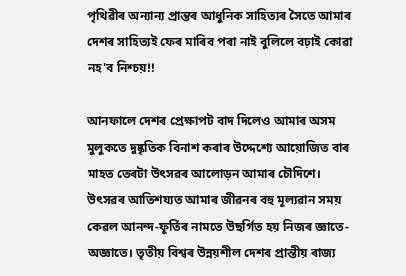পৃথিৱীৰ অন্যান্য প্ৰান্তৰ আধুনিক সাহিত্যৰ সৈতে আমাৰ দেশৰ সাহিত্যই ফেৰ মাৰিব পৰা নাই বুলিলে বঢ়াই কোৱা নহ'ব নিশ্চয়!!

আনফালে দেশৰ প্ৰেক্ষাপট বাদ দিলেও আমাৰ অসম মুলুকতে দুষ্কৃতিক বিনাশ কৰাৰ উদ্দেশ্যে আয়োজিত বাৰ মাহত তেৰটা উৎসৱৰ আলোড়ন আমাৰ চৌদিশে। উৎসৱৰ আতিশয্যত আমাৰ জীৱনৰ বহু মূল্যৱান সময় কেৱল আনন্দ-ফূৰ্তিৰ নামতে উছৰ্গিত হয় নিজৰ জ্ঞাতে-অজ্ঞাতে। তৃতীয় বিশ্বৰ উন্নয়শীল দেশৰ প্ৰান্তীয় ৰাজ্য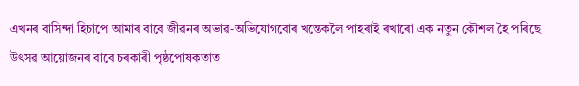এখনৰ বাসিন্দা হিচাপে আমাৰ বাবে জীৱনৰ অভাৱ-অভিযোগবোৰ খন্তেকলৈ পাহৰাই ৰখাৰো এক নতুন কৌশল হৈ পৰিছে উৎসৱ আয়োজনৰ বাবে চৰকাৰী পৃষ্ঠপোষকতাত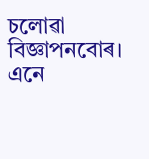চলোৱা বিজ্ঞাপনবোৰ। এনে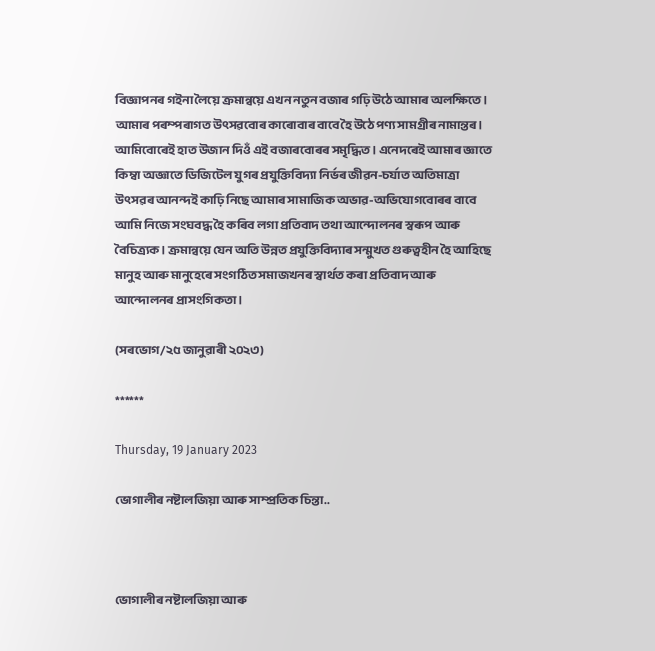বিজ্ঞাপনৰ গইনা লৈয়ে ক্ৰমান্বয়ে এখন নতুন বজাৰ গঢ়ি উঠে আমাৰ অলক্ষিতে। আমাৰ পৰম্পৰাগত উৎসৱবোৰ কাৰোবাৰ বাবে হৈ উঠে পণ্য সামগ্ৰীৰ নামান্তৰ। আমিবোৰেই হাত উজান দিওঁ এই বজাৰবোৰৰ সমৃদ্ধিত। এনেদৰেই আমাৰ জ্ঞাতে কিম্বা অজ্ঞাতে ডিজিটেল যুগৰ প্ৰযুক্তিবিদ্যা নিৰ্ভৰ জীৱন-চৰ্যাত অতিমাত্ৰা উৎসৱৰ আনন্দই কাঢ়ি নিছে আমাৰ সামাজিক অভাৱ-অভিযোগবোৰৰ বাবে আমি নিজে সংঘবদ্ধ হৈ কৰিব লগা প্ৰতিবাদ তথা আন্দোলনৰ স্বৰূপ আৰু বৈচিত্ৰ্যক। ক্ৰমান্বয়ে যেন অতি উন্নত প্ৰযুক্তিবিদ্যাৰ সন্মুখত গুৰুত্বহীন হৈ আহিছে মানুহ আৰু মানুহেৰে সংগঠিত সমাজখনৰ স্বাৰ্থত কৰা প্ৰতিবাদ আৰু আন্দোলনৰ প্ৰাসংগিকতা।

(সৰভোগ/২৫ জানুৱাৰী ২০২৩)

******

Thursday, 19 January 2023

ভোগালীৰ নষ্টালজিয়া আৰু সাম্প্ৰতিক চিন্তা..



ভোগালীৰ নষ্টালজিয়া আৰু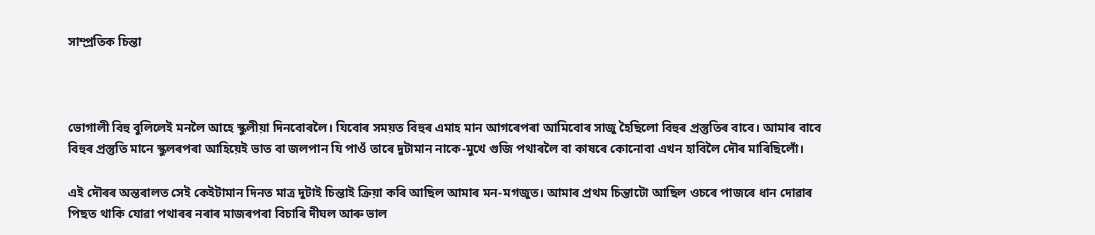সাম্প্ৰতিক চিন্তা



ভোগালী বিহু বুলিলেই মনলৈ আহে স্কুলীয়া দিনবোৰলৈ। যিবোৰ সময়ত বিহুৰ এমাহ মান আগৰেপৰা আমিবোৰ সাজু হৈছিলো বিহুৰ প্ৰস্তুতিৰ বাবে। আমাৰ বাবে বিহুৰ প্ৰস্তুতি মানে স্কুলৰপৰা আহিয়েই ভাত বা জলপান যি পাওঁ তাৰে দুটামান নাকে-মুখে গুজি পথাৰলৈ বা কাষৰে কোনোবা এখন হাবিলৈ দৌৰ মাৰিছিলোঁ।

এই দৌৰৰ অন্তৰালত সেই কেইটামান দিনত মাত্ৰ দুটাই চিন্তাই ক্ৰিয়া কৰি আছিল আমাৰ মন-মগজুত। আমাৰ প্ৰথম চিন্তাটো আছিল ওচৰে পাজৰে ধান দোৱাৰ পিছত থাকি যোৱা পথাৰৰ নৰাৰ মাজৰপৰা বিচাৰি দীঘল আৰু ভাল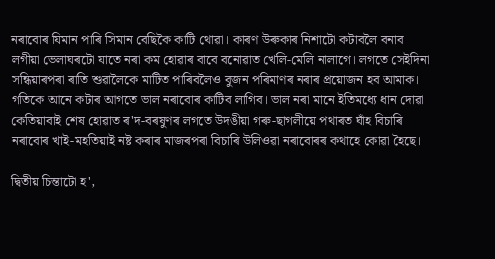নৰাবোৰ যিমান পাৰি সিমান বেছিকৈ কাটি থোৱা। কাৰণ উৰুকাৰ নিশাটো কটাবলৈ বনাব লগীয়া ভেলাঘৰটো যাতে নৰা কম হোৱাৰ বাবে বনোৱাত খেলি-মেলি নালাগে। লগতে সেইদিনা সন্ধিয়াৰপৰা ৰাতি শুৱালৈকে মাটিত পাৰিবলৈও বুজন পৰিমাণৰ নৰাৰ প্ৰয়োজন হব আমাক। গতিকে আনে কটাৰ আগতে ভাল নৰাবোৰ কাটিব লাগিব। ভাল নৰা মানে ইতিমধ্যে ধান দোৱা কেতিয়াবাই শেষ হোৱাত ৰ'দ-বৰষুণৰ লগতে উদঙীয়া গৰু-ছাগলীয়ে পথাৰত ঘাঁহ বিচাৰি নৰাবোৰ খাই-মহতিয়াই নষ্ট কৰাৰ মাজৰপৰা বিচাৰি উলিওৱা নৰাবোৰৰ কথাহে কোৱা হৈছে।

দ্বিতীয় চিন্তাটো হ',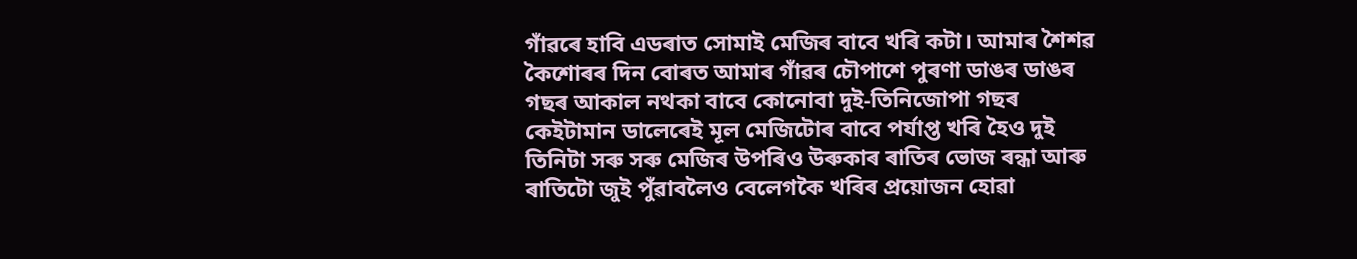গাঁৱৰে হাবি এডৰাত সোমাই মেজিৰ বাবে খৰি কটা। আমাৰ শৈশৱ কৈশোৰৰ দিন বোৰত আমাৰ গাঁৱৰ চৌপাশে পুৰণা ডাঙৰ ডাঙৰ গছৰ আকাল নথকা বাবে কোনোবা দুই-তিনিজোপা গছৰ কেইটামান ডালেৰেই মূল মেজিটোৰ বাবে পৰ্যাপ্ত খৰি হৈও দুই তিনিটা সৰু সৰু মেজিৰ উপৰিও উৰুকাৰ ৰাতিৰ ভোজ ৰন্ধা আৰু ৰাতিটো জুই পুঁৱাবলৈও বেলেগকৈ খৰিৰ প্ৰয়োজন হোৱা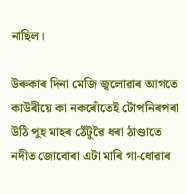নাছিল।

উৰুকাৰ দিনা মেজি জ্বলোৱাৰ আগতে কাউৰীয়ে কা নকৰোঁতেই টোপনিৰপৰা উঠি পুহ মাহৰ ঠেঁটুৱৈ ধৰা ঠাণ্ডাতে নদীত জোবোৰা এটা মাৰি গা-ধোৱাৰ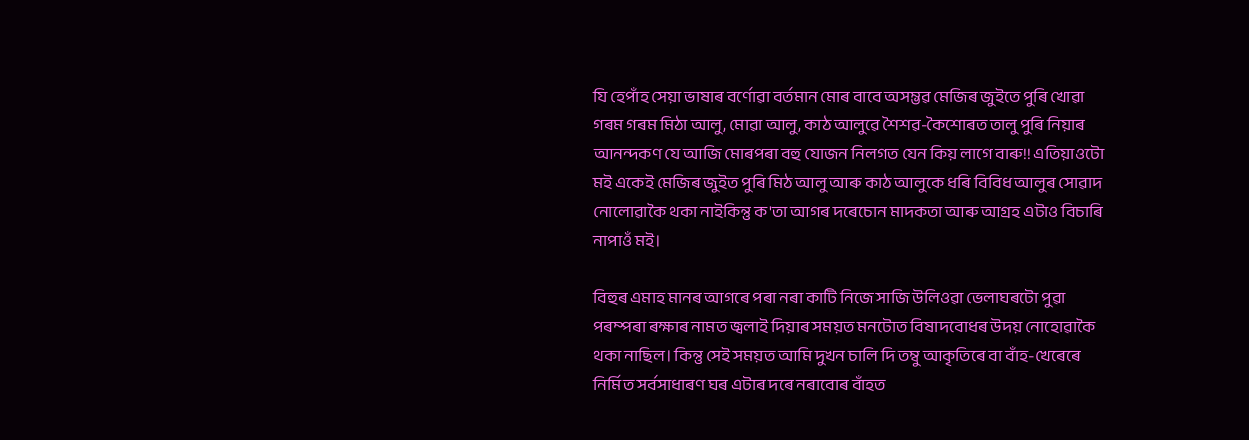যি হেপাঁহ সেয়া ভাষাৰ বৰ্ণোৱা বৰ্তমান মোৰ বাবে অসম্ভৱ মেজিৰ জুইতে পুৰি খোৱা গৰম গৰম মিঠা আলু, মোৱা আলু, কাঠ আলুৱে শৈশৱ-কৈশোৰত তালু পুৰি নিয়াৰ আনন্দকণ যে আজি মোৰপৰা বহু যোজন নিলগত যেন কিয় লাগে বাৰু!! এতিয়াওটো মই একেই মেজিৰ জুইত পুৰি মিঠ আলু আৰু কাঠ আলুকে ধৰি বিবিধ আলুৰ সোৱাদ নোলোৱাকৈ থকা নাইকিন্তু ক'তা আগৰ দৰেচোন মাদকতা আৰু আগ্ৰহ এটাও বিচাৰি নাপাওঁ মই।

বিহুৰ এমাহ মানৰ আগৰে পৰা নৰা কাটি নিজে সাজি উলিওৱা ভেলাঘৰটো পুৱা পৰম্পৰা ৰক্ষাৰ নামত জ্বলাই দিয়াৰ সময়ত মনটোত বিষাদবোধৰ উদয় নোহোৱাকৈ থকা নাছিল। কিন্তু সেই সময়ত আমি দুখন চালি দি তম্বু আকৃতিৰে বা বাঁহ-খেৰেৰে নিৰ্মিত সৰ্বসাধাৰণ ঘৰ এটাৰ দৰে নৰাবোৰ বাঁহত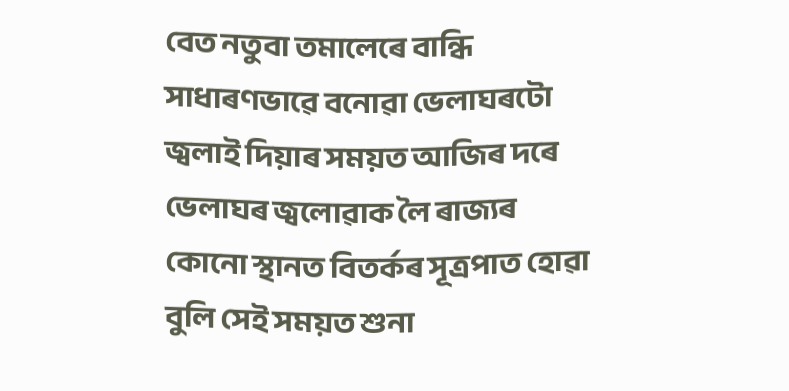বেত নতুবা তমালেৰে বান্ধি সাধাৰণভাৱে বনোৱা ভেলাঘৰটো জ্বলাই দিয়াৰ সময়ত আজিৰ দৰে ভেলাঘৰ জ্বলোৱাক লৈ ৰাজ্যৰ কোনো স্থানত বিতৰ্কৰ সূত্ৰপাত হোৱা বুলি সেই সময়ত শুনা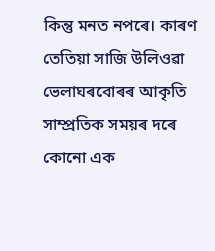কিন্তু মনত নপৰে। কাৰণ তেতিয়া সাজি উলিওৱা ভেলাঘৰবোৰৰ আকৃতি সাম্প্ৰতিক সময়ৰ দৰে কোনো এক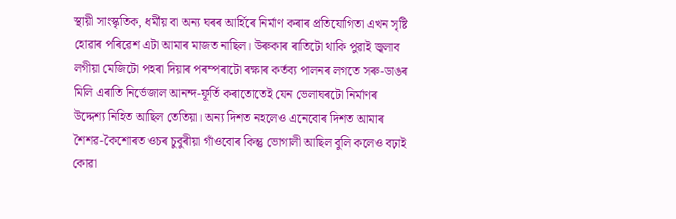স্থায়ী সাংস্কৃতিক, ধৰ্মীয় বা অন্য ঘৰৰ আৰ্হিৰে নিৰ্মাণ কৰাৰ প্ৰতিযোগিতা এখন সৃষ্টি হোৱাৰ পৰিৱেশ এটা আমাৰ মাজত নাছিল। উৰুকাৰ ৰাতিটো থাকি পুৱাই জ্বলাব লগীয়া মেজিটো পহৰা দিয়াৰ পৰম্পৰাটো ৰক্ষাৰ কৰ্তব্য পালনৰ লগতে সৰু-ডাঙৰ মিলি এৰাতি নিৰ্ভেজাল আনন্দ-ফূৰ্তি কৰাতোতেই যেন ভেলাঘৰটো নিৰ্মাণৰ উদ্দেশ্য নিহিত আছিল তেতিয়া। অন্য দিশত নহলেও এনেবোৰ দিশত আমাৰ শৈশৱ-কৈশোৰত ওচৰ চুবুৰীয়া গাঁওবোৰ কিন্তু ভোগালী আছিল বুলি কলেও বঢ়াই কোৱা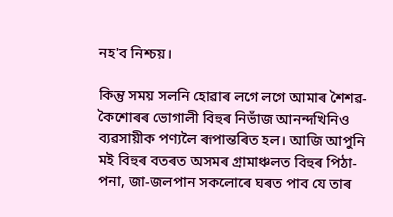নহ'ব নিশ্চয়।

কিন্তু সময় সলনি হোৱাৰ লগে লগে আমাৰ শৈশৱ-কৈশোৰৰ ভোগালী বিহুৰ নিভাঁজ আনন্দখিনিও ব্যৱসায়ীক পণ্যলৈ ৰূপান্তৰিত হল। আজি আপুনি মই বিহুৰ বতৰত অসমৰ গ্ৰামাঞ্চলত বিহুৰ পিঠা-পনা, জা-জলপান সকলোৰে ঘৰত পাব যে তাৰ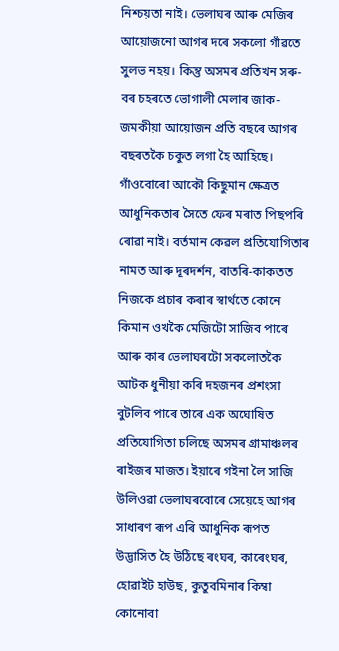নিশ্চয়তা নাই। ভেলাঘৰ আৰু মেজিৰ আয়োজনো আগৰ দৰে সকলো গাঁৱতে সুলভ নহয়। কিন্তু অসমৰ প্ৰতিখন সৰু-বৰ চহৰতে ভোগালী মেলাৰ জাক-জমকীয়া আয়োজন প্ৰতি বছৰে আগৰ বছৰতকৈ চকুত লগা হৈ আহিছে। গাঁওবোৰো আকৌ কিছুমান ক্ষেত্ৰত আধুনিকতাৰ সৈতে ফেৰ মৰাত পিছপৰি ৰোৱা নাই। বৰ্তমান কেৱল প্ৰতিযোগিতাৰ নামত আৰু দূৰদৰ্শন, বাতৰি-কাকতত নিজকে প্ৰচাৰ কৰাৰ স্বাৰ্থতে কোনে কিমান ওখকৈ মেজিটো সাজিব পাৰে আৰু কাৰ ভেলাঘৰটো সকলোতকৈ আটক ধুনীয়া কৰি দহজনৰ প্ৰশংসা বুটলিব পাৰে তাৰে এক অঘোষিত প্ৰতিযোগিতা চলিছে অসমৰ গ্ৰামাঞ্চলৰ ৰাইজৰ মাজত। ইয়াৰে গইনা লৈ সাজি উলিওৱা ভেলাঘৰবোৰে সেয়েহে আগৰ সাধাৰণ ৰূপ এৰি আধুনিক ৰূপত উদ্ভাসিত হৈ উঠিছে ৰংঘৰ, কাৰেংঘৰ, হোৱাইট হাউছ, কুতুবমিনাৰ কিম্বা কোনোবা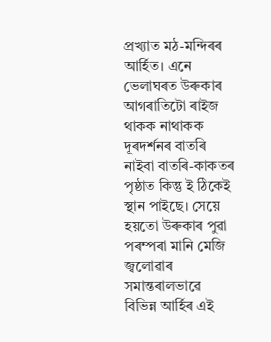প্ৰখ্যাত মঠ-মন্দিৰৰ আৰ্হিত। এনে ভেলাঘৰত উৰুকাৰ আগৰাতিটো ৰাইজ থাকক নাথাকক দূৰদৰ্শনৰ বাতৰি নাইবা বাতৰি-কাকতৰ পৃষ্ঠাত কিন্তু ই ঠিকেই স্থান পাইছে। সেয়ে হয়তো উৰুকাৰ পুৱা পৰম্পৰা মানি মেজি জ্বলোৱাৰ সমান্তৰালভাৱে বিভিন্ন আৰ্হিৰ এই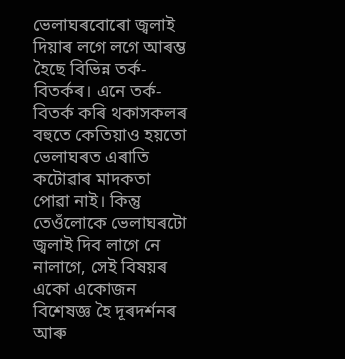ভেলাঘৰবোৰো জ্বলাই দিয়াৰ লগে লগে আৰম্ভ হৈছে বিভিন্ন তৰ্ক-বিতৰ্কৰ। এনে তৰ্ক-বিতৰ্ক কৰি থকাসকলৰ বহুতে কেতিয়াও হয়তো ভেলাঘৰত এৰাতি কটোৱাৰ মাদকতা পোৱা নাই। কিন্তু তেওঁলোকে ভেলাঘৰটো জ্বলাই দিব লাগে নে নালাগে, সেই বিষয়ৰ একো একোজন বিশেষজ্ঞ হৈ দূৰদৰ্শনৰ আৰু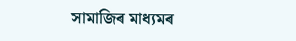সামাজিৰ মাধ্যমৰ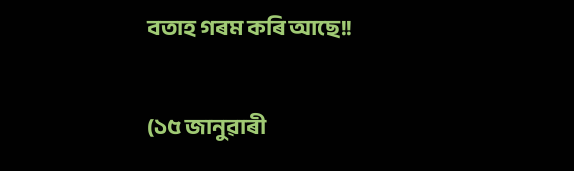বতাহ গৰম কৰি আছে!!

(১৫ জানুৱাৰী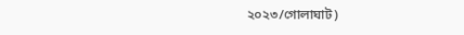২০২৩/গোলাঘাট)